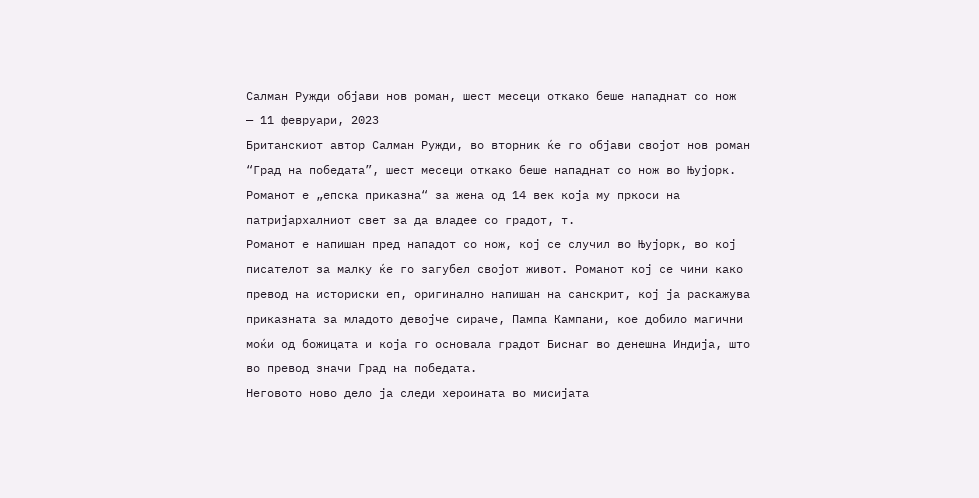Салман Ружди објави нов роман, шест месеци откако беше нападнат со нож
— 11 февруари, 2023
Британскиот автор Салман Ружди, во вторник ќе го објави својот нов роман “Град на победата”, шест месеци откако беше нападнат со нож во Њујорк. Романот е „епска приказна“ за жена од 14 век која му пркоси на патријархалниот свет за да владее со градот, т.
Романот е напишан пред нападот со нож, кој се случил во Њујорк, во кој писателот за малку ќе го загубел својот живот. Романот кој се чини како превод на историски еп, оригинално напишан на санскрит, кој ја раскажува приказната за младото девојче сираче, Пампа Кампани, кое добило магични моќи од божицата и која го основала градот Биснаг во денешна Индија, што во превод значи Град на победата.
Неговото ново дело ја следи хероината во мисијата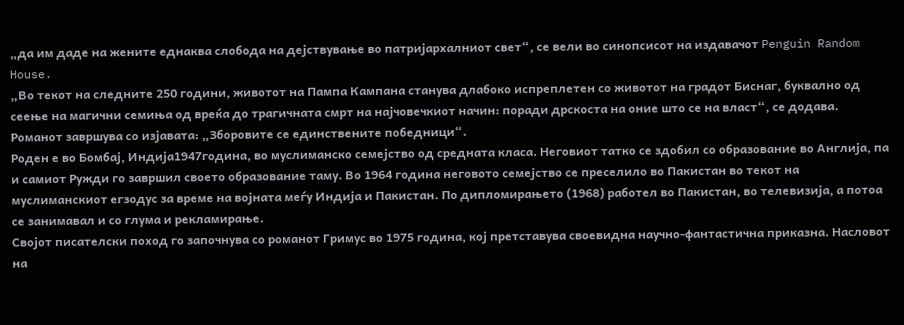„да им даде на жените еднаква слобода на дејствување во патријархалниот свет“, се вели во синопсисот на издавачот Penguin Random House.
„Во текот на следните 250 години, животот на Пампа Кампана станува длабоко испреплетен со животот на градот Биснаг, буквално од сеење на магични семиња од вреќа до трагичната смрт на најчовечкиот начин: поради дрскоста на оние што се на власт“, се додава.
Романот завршува со изјавата: „Зборовите се единствените победници“.
Роден е во Бомбај, Индија1947година, во муслиманско семејство од средната класа. Неговиот татко се здобил со образование во Англија, па и самиот Ружди го завршил своето образование таму. Во 1964 година неговото семејство се преселило во Пакистан во текот на муслиманскиот егзодус за време на војната меѓу Индија и Пакистан. По дипломирањето (1968) работел во Пакистан, во телевизија, а потоа се занимавал и со глума и рекламирање.
Својот писателски поход го започнува со романот Гримус во 1975 година, кој претставува своевидна научно-фантастична приказна. Насловот на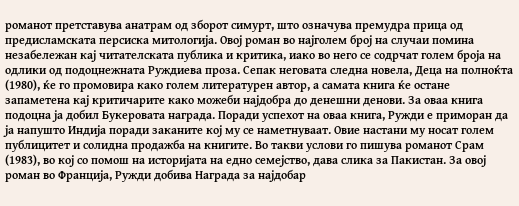романот претставува анатрам од зборот симурт, што означува премудра прица од предисламската персиска митологија. Овој роман во најголем број на случаи помина незабележан кај читателската публика и критика, иако во него се содрчат голем броја на одлики од подоцнежната Руждиева проза. Сепак неговата следна новела, Деца на полноќта (1980), ќе го промовира како голем литературен автор, а самата книга ќе остане запаметена кај критичарите како можеби најдобра до денешни денови. За оваа книга подоцна ја добил Букеровата награда. Поради успехот на оваа книга, Ружди е приморан да ја напушто Индија поради заканите кој му се наметнуваат. Овие настани му носат голем публицитет и солидна продажба на книгите. Во такви услови го пишува романот Срам (1983), во кој со помош на историјата на едно семејство, дава слика за Пакистан. За овој роман во Франција, Ружди добива Награда за најдобар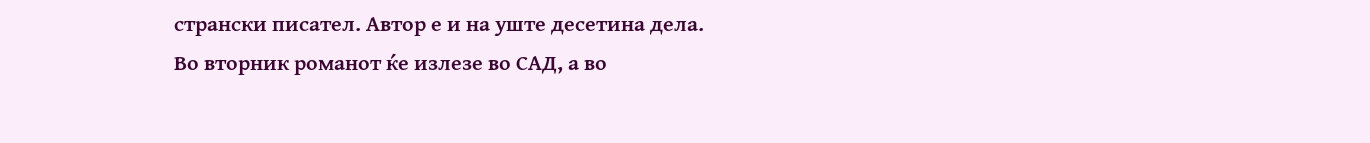странски писател. Автор е и на уште десетина дела.
Во вторник романот ќе излезе во САД, а во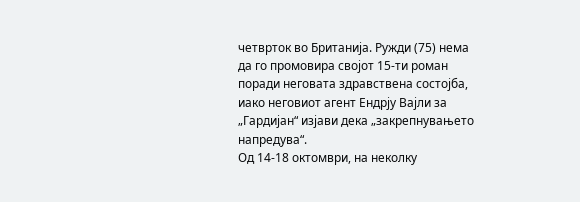четврток во Британија. Ружди (75) нема да го промовира својот 15-ти роман поради неговата здравствена состојба, иако неговиот агент Ендрју Вајли за „Гардијан“ изјави дека „закрепнувањето напредува“.
Од 14-18 октомври, на неколку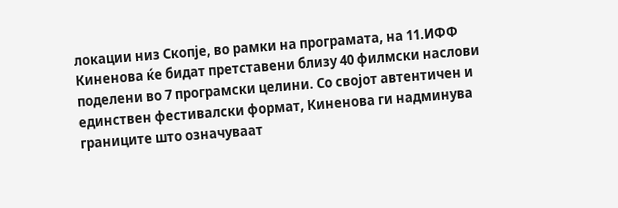локации низ Скопје, во рамки на програмата, на 11.ИФФ Киненова ќе бидат претставени близу 40 филмски наслови поделени во 7 програмски целини. Со својот автентичен и единствен фестивалски формат, Киненова ги надминува границите што означуваат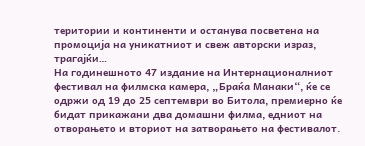територии и континенти и останува посветена на промоција на уникатниот и свеж авторски израз, трагајќи…
На годинешното 47 издание на Интернационалниот фестивал на филмска камера, „Браќа Манаки“, ќе се одржи од 19 до 25 септември во Битола, премиерно ќе бидат прикажани два домашни филма, едниот на отворањето и вториот на затворањето на фестивалот.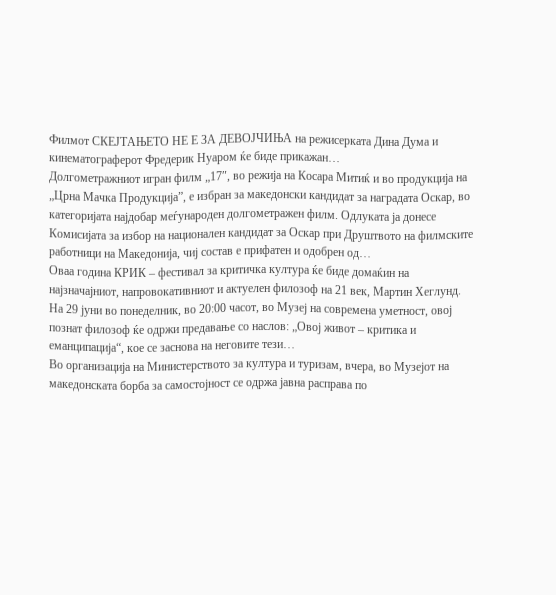Филмот СКЕЈТАЊЕТО НЕ Е ЗА ДЕВОЈЧИЊА на режисерката Дина Дума и кинематограферот Фредерик Нуаром ќе биде прикажан…
Долгометражниот игран филм „17″, во режија на Косара Митиќ и во продукција на „Црна Мачка Продукција”, е избран за македонски кандидат за наградата Оскар, во категоријата најдобар меѓународен долгометражен филм. Одлуката ја донесе Комисијата за избор на национален кандидат за Оскар при Друштвото на филмските работници на Македонија, чиј состав е прифатен и одобрен од…
Оваа година КРИК – фестивал за критичка култура ќе биде домаќин на најзначајниот, напровокативниот и актуелен филозоф на 21 век, Мартин Хеглунд. На 29 јуни во понеделник, во 20:00 часот, во Музеј на современа уметност, овој познат филозоф ќе одржи предавање со наслов: „Овој живот – критика и еманципација“, кое се заснова на неговите тези…
Во организација на Министерството за култура и туризам, вчера, во Музејот на македонската борба за самостојност се одржа јавна расправа по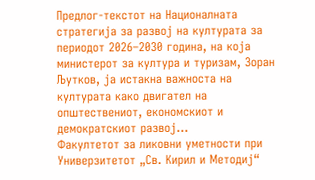Предлог-текстот на Националната стратегија за развој на културата за периодот 2026–2030 година, на која министерот за култура и туризам, Зоран Љутков, ја истакна важноста на културата како двигател на општествениот, економскиот и демократскиот развој…
Факултетот за ликовни уметности при Универзитетот „Св. Кирил и Методиј“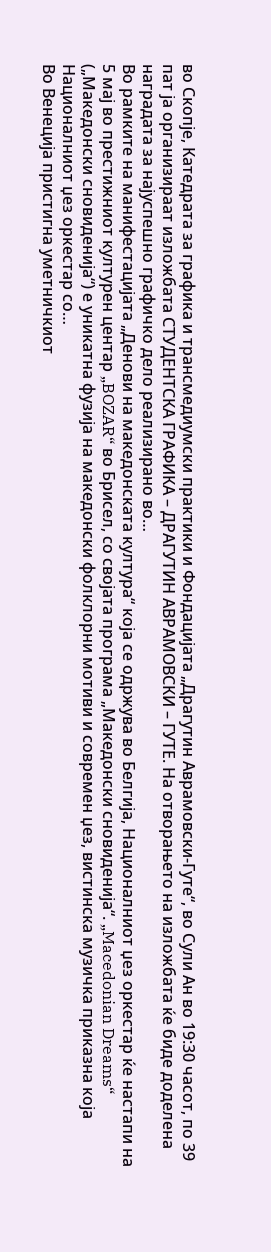во Скопје, Катедрата за графика и трансмедиумски практики и Фондацијата „Драгутин Аврамовски-Гуте“, во Сули Ан во 19:30 часот, по 39 пат ја организираат изложбата СТУДЕНТСКА ГРАФИКА – ДРАГУТИН АВРАМОВСКИ – ГУТЕ. На отворањето на изложбата ќе биде доделена наградата за најуспешно графичко дело реализирано во…
Во рамките на манифестацијата „Денови на македонската култура“ која се одржува во Белгија, Националниот џез оркестар ќе настапи на 5 мај во престижниот културен центар „BOZAR“ во Брисел, со својата програма „Македонски сновиденија“. „Macedonian Dreams“ („Македонски сновиденија“) е уникатна фузија на македонски фолклорни мотиви и современ џез, вистинска музичка приказна која Националниот џез оркестар со…
Во Венеција пристигна уметничкиот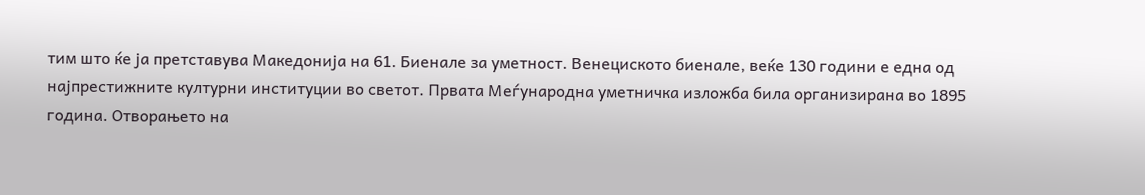тим што ќе ја претставува Македонија на 61. Биенале за уметност. Венециското биенале, веќе 130 години е една од најпрестижните културни институции во светот. Првата Меѓународна уметничка изложба била организирана во 1895 година. Отворањето на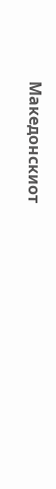Македонскиот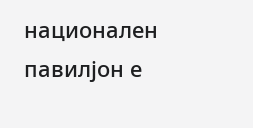национален павилјон е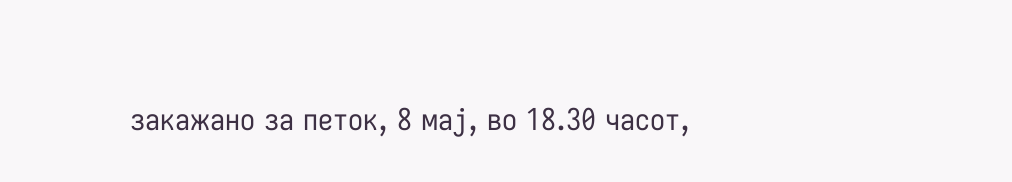закажано за петок, 8 мај, во 18.30 часот,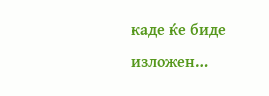каде ќе биде изложен…